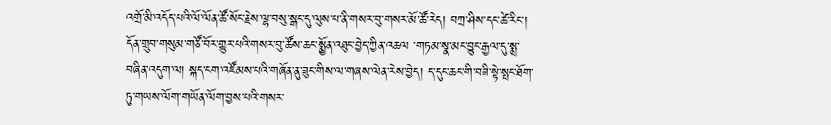འགྲོ་མི་འདོད་པའི་ལོ་ལོན་ཚོ་སོང་རྗེས་ལྷ་བསུ་སྒང་དུ་ལུས་པ་ནི་གསར་བུ་གསར་མོ་ཚོ་རེད། བཀྲ་ཤིས་དང་ཚེ་རིང་། དོན་གྲུབ་གསུམ་གཙོ་བོར་གྱུར་པའི་གསར་བུ་ཚོས་ཆང་སྨྱོན་འཐུང་བྱེད་ཀྱིན་འཆལ ་གཏམ་སྣ་མང་བྱུང་རྒྱལ་དུ་སྨྲ་བཞིན་འདུག་ལ། སྐད་ངག་འཛོམས་པའི་གཞོན་ནུ་ཟུང་གིས་ལ་གཞས་ལེན་རེས་བྱེད། ད་དུང་ཆང་གི་བཟི་སྟེ་སྤང་ཐོག་ཏུ་གཡས་ལོག་གཡོན་ལོག་བྱས་པའི་གསར་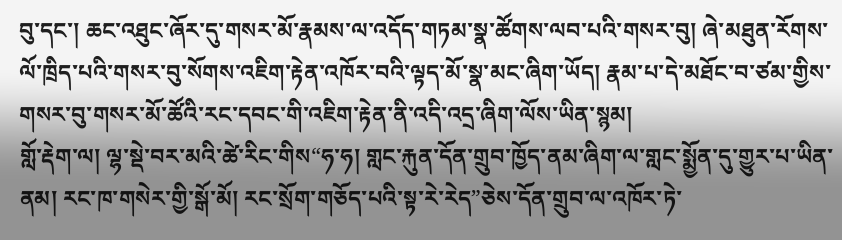བུ་དང་། ཆང་འཐུང་ཞོར་དུ་གསར་མོ་རྣམས་ལ་འདོད་གཏམ་སྣ་ཚོགས་ལབ་པའི་གསར་བུ། ཞེ་མཐུན་རོགས་ལོ་ཁྲིད་པའི་གསར་བུ་སོགས་འཇིག་རྟེན་འཁོར་བའི་ལྟད་མོ་སྣ་མང་ཞིག་ཡོད། རྣམ་པ་དེ་མཐོང་བ་ཙམ་གྱིས་གསར་བུ་གསར་མོ་ཚོའི་རང་དབང་གི་འཇིག་རྟེན་ནི་འདི་འདྲ་ཞིག་ལོས་ཡིན་སྙམ།
གློ་རྡེག་ལ། ལྷ་སྡེ་བར་མའི་ཚེ་རིང་གིས“ཧ་ཧ། གླང་རྐུན་དོན་གྲུབ་ཁྱོད་ནམ་ཞིག་ལ་གླང་སྨྱོན་དུ་གྱུར་པ་ཡིན་ནམ། རང་ཁ་གསེར་གྱི་སྒོ་མོ། རང་སྲོག་གཅོད་པའི་སྟ་རེ་རེད”ཅེས་དོན་གྲུབ་ལ་འཁོར་ཏེ་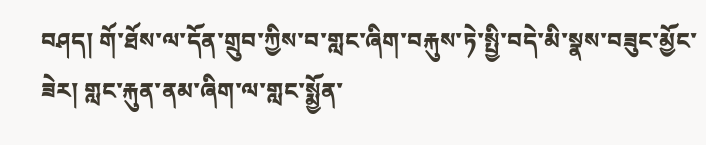བཤད། གོ་ཐོས་ལ་དོན་གྲུབ་ཀྱིས་བ་གླང་ཞིག་བརྐུས་ཏེ་སྤྱི་བདེ་མི་སྣས་བཟུང་མྱོང་ཟེར། གླང་རྐུན་ནམ་ཞིག་ལ་གླང་སྨྱོན་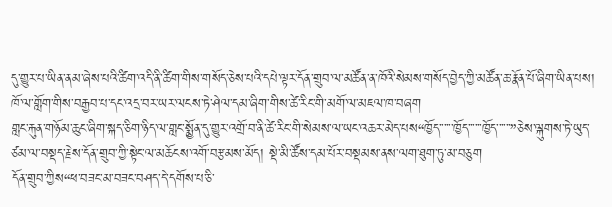དུ་གྱུར་པ་ཡིན་ནམ་ཞེས་པའི་ཚིག་འདི་ནི་ཚིག་གིས་གསོད་ཅེས་པའི་དཔེ་ལྟར་དོན་གྲུབ་ལ་མཚོན་ན་ཁོའི་སེམས་གསོད་བྱེད་ཀྱི་མཚོན་ཆ་རྣོན་པོ་ཞིག་ཡིན་པས། ཁོ་ལ་གློག་གིས་བརྒྱབ་པ་དང་འདྲ་བར་ཡར་ལངས་ཏེ་ཤེལ་དམ་ཞིག་གིས་ཚེ་རིང་གི་མགོ་ལ་མཇལ་ཁ་བཞག
གླང་རྐུན་གཉོམ་ཆུང་ཞིག་སྐད་ཅིག་ཉིད་ལ་གླང་སྨྱོན་དུ་གྱུར་འགྲོ་བ་ནི་ཚེ་རིང་གི་སེམས་ལ་ཡང་འཆར་མེད་པས“ཁྱོད་་་་་་ཁྱོད་་་་་་ཁྱོད་་་་་་”ཅེས་ལྐུགས་ཏེ་ཡུད་ཙམ་ལ་བསྡད་རྗེས་དོན་གྲུབ་ཀྱི་སྟེང་ལ་མཆོངས་འགོ་བརྩམས་མོད། སྡེ་མི་ཚོས་དམ་པོར་བསྡམས་ནས་ལག་ཐུག་ཏུ་མ་བཅུག
དོན་གྲུབ་ཀྱིས“ཕ་བཟང་མ་བཟང་བཤད་དེ་དགོས་པ་ཅི་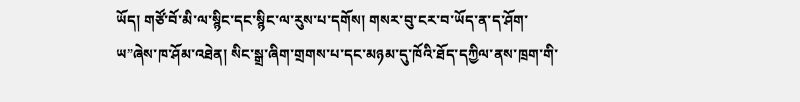ཡོད། གཙོ་བོ་མི་ལ་སྙིང་དང་སྙིང་ལ་རུས་པ་དགོས། གསར་བུ་ངར་བ་ཡོད་ན་ད་ཤོག་ཡ”ཞེས་ཁ་ཤོམ་འཐེན། སིང་སྒྲ་ཞིག་གྲགས་པ་དང་མཉམ་དུ་ཁོའི་ཐོད་དཀྱིལ་ནས་ཁྲག་གི་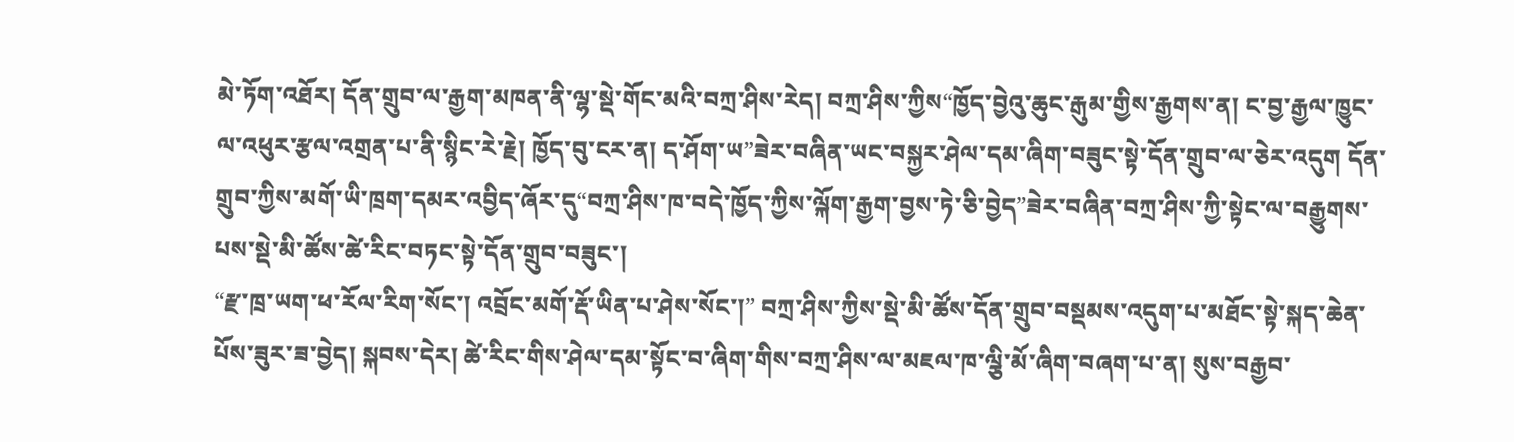མེ་ཏོག་འཐོར། དོན་གྲུབ་ལ་རྒྱག་མཁན་ནི་ལྷ་སྡེ་གོང་མའི་བཀྲ་ཤིས་རེད། བཀྲ་ཤིས་ཀྱིས“ཁྱོད་བྱེའུ་ཆུང་རྒུམ་གྱིས་རྒྱགས་ན། ང་བྱ་རྒྱལ་ཁྱུང་ལ་འཕུར་རྩལ་འགྲན་པ་ནི་སྙིང་རེ་རྗེ། ཁྱོད་བུ་ངར་ན། ད་ཤོག་ཡ”ཟེར་བཞིན་ཡང་བསྐྱར་ཤེལ་དམ་ཞིག་བཟུང་སྟེ་དོན་གྲུབ་ལ་ཅེར་འདུག དོན་གྲུབ་ཀྱིས་མགོ་ཡི་ཁྲག་དམར་འབྱིད་ཞོར་དུ“བཀྲ་ཤིས་ཁ་བདེ་ཁྱོད་ཀྱིས་ལྐོག་རྒྱག་བྱས་ཏེ་ཅི་བྱེད”ཟེར་བཞིན་བཀྲ་ཤིས་ཀྱི་སྟེང་ལ་བརྒྱུགས་པས་སྡེ་མི་ཚོས་ཚེ་རིང་བཏང་སྟེ་དོན་གྲུབ་བཟུང་།
“རྫ་ཁྲ་ཡག་ཕ་རོལ་རིག་སོང་། འབྲོང་མགོ་རྡོ་ཡིན་པ་ཤེས་སོང་།” བཀྲ་ཤིས་ཀྱིས་སྡེ་མི་ཚོས་དོན་གྲུབ་བསྡམས་འདུག་པ་མཐོང་སྟེ་སྐད་ཆེན་པོས་ཟུར་ཟ་བྱེད། སྐབས་དེར། ཚེ་རིང་གིས་ཤེལ་དམ་སྟོང་བ་ཞིག་གིས་བཀྲ་ཤིས་ལ་མཇལ་ཁ་ལྕི་མོ་ཞིག་བཞག་པ་ན། སུས་བརྒྱབ་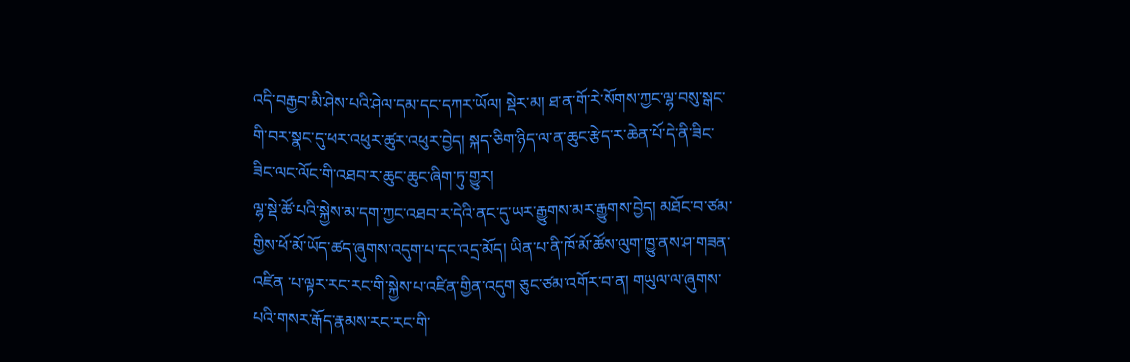འདི་བརྒྱབ་མི་ཤེས་པའི་ཤེལ་དམ་དང་དཀར་ཡོལ། སྡེར་མ། ཐ་ན་གོ་རེ་སོགས་ཀྱང་ལྷ་བསུ་སྒང་གི་བར་སྣང་དུ་ཕར་འཕུར་ཚུར་འཕུར་བྱེད། སྐད་ཅིག་ཉིད་ལ་ན་ཆུང་རྩེད་ར་ཆེན་པོ་དེ་ནི་ཟིང་ཟིང་ལང་ལོང་གི་འཐབ་ར་ཆུང་ཆུང་ཞིག་ཏུ་གྱུར།
ལྷ་སྡེ་ཚོ་པའི་སྐྱེས་མ་དག་ཀྱང་འཐབ་ར་དེའི་ནང་དུ་ཡར་རྒྱུགས་མར་རྒྱུགས་བྱེད། མཐོང་བ་ཙམ་གྱིས་ཕོ་མོ་ཡོད་ཚད་ཞུགས་འདུག་པ་དང་འདྲ་མོད། ཡིན་པ་ནི་ཁོ་མོ་ཚོས་ལུག་ཁྱུ་ནས་ཤ་གཟན་འཛིན ་པ་ལྟར་རང་རང་གི་སྐྱེས་པ་འཛིན་གྱིན་འདུག ཅུང་ཙམ་འགོར་བ་ན། གཡུལ་ལ་ཞུགས་པའི་གསར་རྒོད་རྣམས་རང་རང་གི་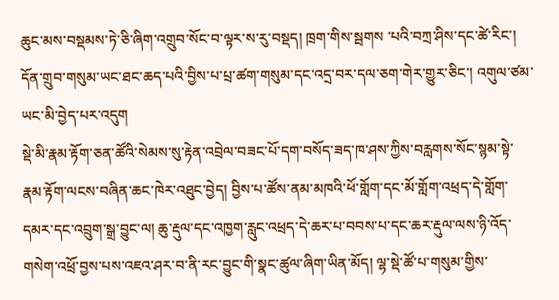ཆུང་མས་བསྡམས་ཏེ་ཅི་ཞིག་འགྲུབ་སོང་བ་ལྟར་ས་རུ་བསྡད། ཁྲག་གིས་སྦགས ་པའི་བཀྲ་ཤིས་དང་ཚེ་རིང་། དོན་གྲུབ་གསུམ་ཡང་ཐང་ཆད་པའི་བྱིས་པ་པྲ་ཚག་གསུམ་དང་འདྲ་བར་དལ་ཅག་གེར་གྱུར་ཅིང་། འགུལ་ཙམ་ཡང་མི་བྱེད་པར་འདུག
སྡེ་མི་རྣམ་རྟོག་ཅན་ཚོའི་སེམས་སུ་རྟེན་འབྲེལ་བཟང་པོ་དག་བསོད་ཟད་ཁ་ཤས་ཀྱིས་བརླགས་སོང་སྙམ་སྟེ་རྣམ་རྟོག་ལངས་བཞིན་ཆང་ཁེར་འཐུང་བྱེད། བྱིས་པ་ཚོས་ནམ་མཁའི་ཕོ་གློག་དང་མོ་གློག་འཕྲད་དེ་གློག་དམར་དང་འབྲུག་སྒྲ་བྱུང་ལ། ཆུ་རྡུལ་དང་འཁྱག་རླུང་འཕྲད་དེ་ཆར་པ་བབས་པ་དང་ཆར་རྡུལ་ལས་ཉི་འོད་གསེག་འཕྲོ་བྱས་པས་འཇའ་ཤར་བ་ནི་རང་བྱུང་གི་སྣང་ཚུལ་ཞིག་ཡིན་མོད། ལྷ་སྡེ་ཚོ་པ་གསུམ་གྱིས་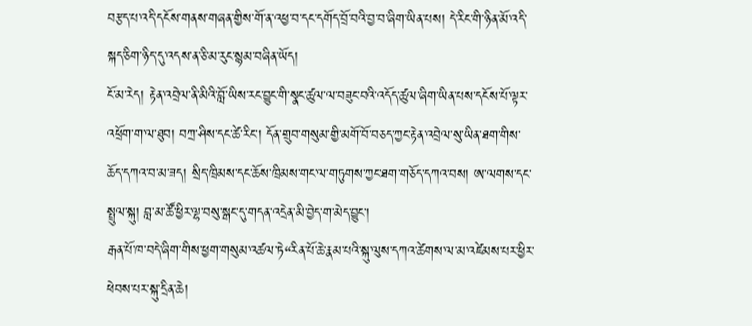བརྩད་པ་འདི་དངོས་གནས་གཞན་གྱིས་གོ་ན་འཕྱ་བ་དང་དགོད་བྲོ་བའི་བྱ་བ་ཞིག་ཡིན་པས། དེ་རིང་གི་ཉིན་མོ་འདི་སྐད་ཅིག་ཉིད་དུ་འདས་ན་ཅི་མ་རུང་སྙམ་བཞིན་ཡོད།
ངོ་མ་རེད། རྟེན་འབྲེལ་ནི་མིའི་བློ་ཡིས་རང་བྱུང་གི་སྣང་ཚུལ་ལ་བཟུང་བའི་འདོད་ཚུལ་ཞིག་ཡིན་པས་དངོས་པོ་ལྟར་འཕྲོག་ག་ལ་ཐུབ། བཀྲ་ཤིས་དང་ཚེ་རིང་། དོན་གྲུབ་གསུམ་གྱི་མགོ་བོ་བཅད་ཀྱང་རྟེན་འབྲེལ་སུ་ཡིན་ཐག་གིས་ཆོད་དཀའ་བ་མ་ཟད། སྲིད་ཁྲིམས་དང་ཆོས་ཁྲིམས་གང་ལ་གཏུགས་ཀྱང་ཐག་གཅོད་དཀའ་བས། ཨ་ལགས་དང་སྤྲུལ་སྐུ། བླ་མ་ཚོ་ཕྱིར་ལྷ་བསུ་སྒང་དུ་གདན་འདྲེན་མི་བྱེད་ག་མེད་བྱུང་།
རྒན་པོ་ཁ་བདེ་ཞིག་གིས་ཕྱག་གསུམ་འཚལ་ཏེ“རིན་པོ་ཆེ་རྣམ་པའི་སྐུ་ལུས་དཀའ་ཚེགས་ལ་མ་འཛེམས་པར་ཕྱིར་ཕེབས་པར་སྐུ་དྲིན་ཆེ།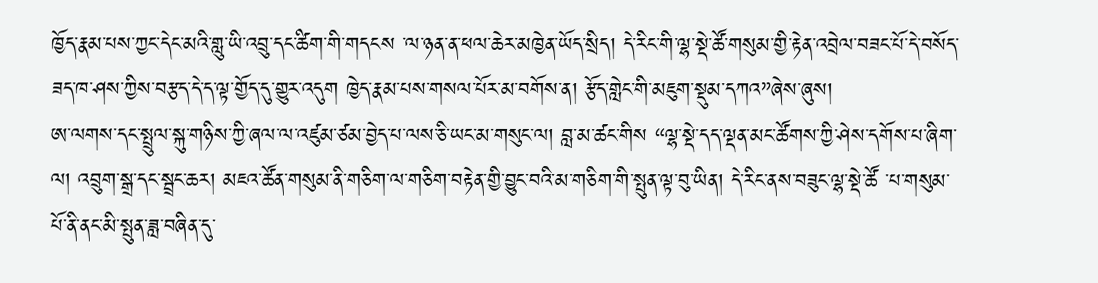ཁྱོད་རྣམ་པས་ཀྱང་དེང་མའི་གླུ་ཡི་འབྲུ་དང་ཚིག་གི་གདངས ་ལ་ཉན་ན་ཕལ་ཆེར་མཁྱེན་ཡོད་སྲིད། དེ་རིང་གི་ལྷ་སྡེ་ཚོ་གསུམ་གྱི་རྟེན་འབྲེལ་བཟང་པོ་དེ་བསོད་ཟད་ཁ་ཤས་ཀྱིས་བརྩད་དེ་ད་ལྟ་གྱོད་དུ་གྱུར་འདུག ཁྱེད་རྣམ་པས་གསལ་པོར་མ་བགོས་ན། རྩོད་གླེང་གི་མཇུག་སྡུམ་དཀའ”ཞེས་ཞུས།
ཨ་ལགས་དང་སྤྲུལ་སྐུ་གཉིས་ཀྱི་ཞལ་ལ་འཛུམ་ཙམ་བྱེད་པ་ལས་ཅི་ཡང་མ་གསུང་ལ། བླ་མ་ཚང་གིས “ལྷ་སྡེ་དད་ལྡན་མང་ཚོགས་ཀྱི་ཤེས་དགོས་པ་ཞིག་ལ། འབྲུག་སྒྲ་དང་སྦྲང་ཆར། མཇའ་ཚོན་གསུམ་ནི་གཅིག་ལ་གཅིག་བརྟེན་གྱི་བྱུང་བའི་མ་གཅིག་གི་སྤུན་ལྟ་བུ་ཡིན། དེ་རིང་ནས་བཟུང་ལྷ་སྡེ་ཚོ ་པ་གསུམ་པོ་ནི་ནང་མི་སྤུན་ཟླ་བཞིན་དུ་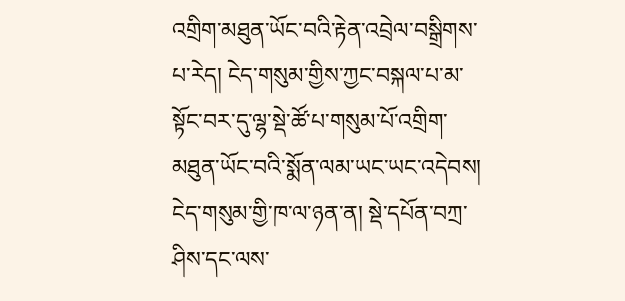འགྲིག་མཐུན་ཡོང་བའི་རྟེན་འབྲེལ་བསྒྲིགས་པ་རེད། ངེད་གསུམ་གྱིས་ཀྱང་བསྐལ་པ་མ་སྟོང་བར་དུ་ལྷ་སྡེ་ཚོ་པ་གསུམ་པོ་འགྲིག་མཐུན་ཡོང་བའི་སྨོན་ལམ་ཡང་ཡང་འདེབས། ངེད་གསུམ་གྱི་ཁ་ལ་ཉན་ན། སྡེ་དཔོན་བཀྲ་ཤིས་དང་ལས་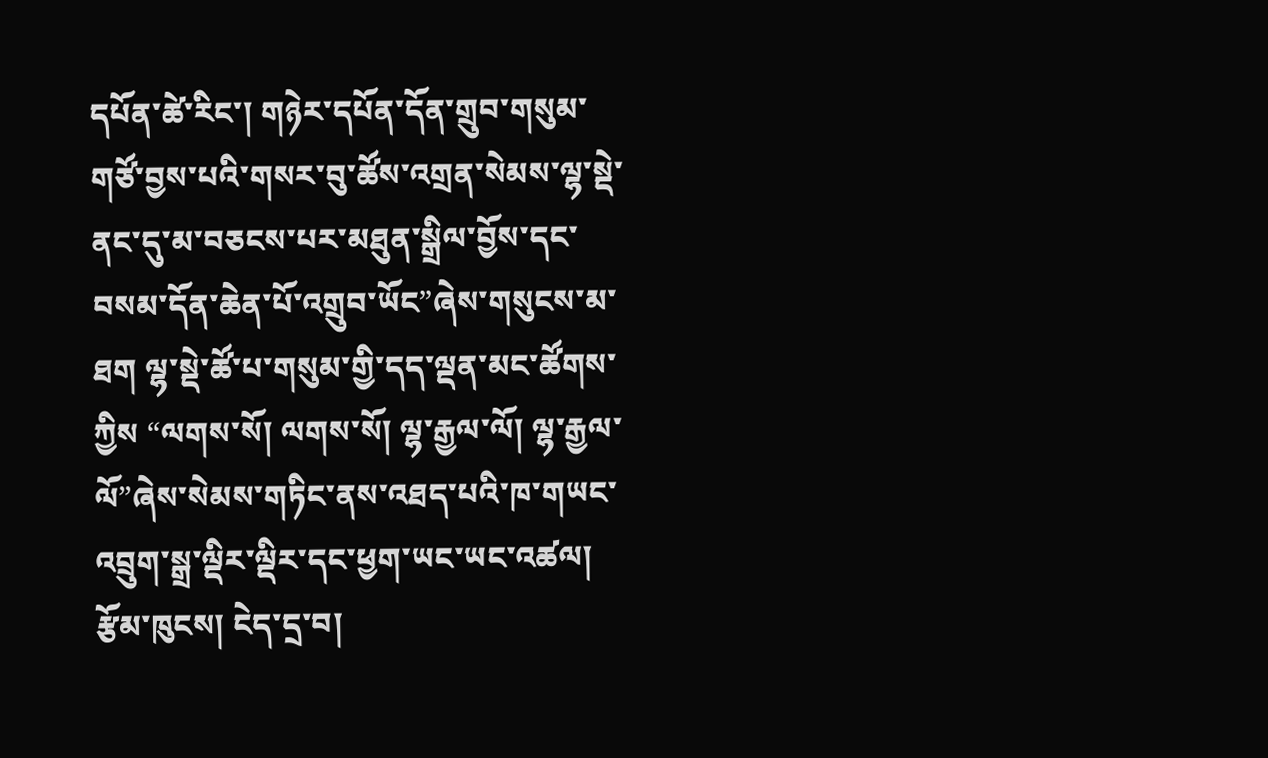དཔོན་ཚེ་རིང་། གཉེར་དཔོན་དོན་གྲུབ་གསུམ་གཙོ་བྱས་པའི་གསར་བུ་ཚོས་འགྲན་སེམས་ལྷ་སྡེ་ནང་དུ་མ་བཅངས་པར་མཐུན་སྒྲིལ་བྱོས་དང་བསམ་དོན་ཆེན་པོ་འགྲུབ་ཡོང”ཞེས་གསུངས་མ་ཐག ལྷ་སྡེ་ཚོ་པ་གསུམ་གྱི་དད་ལྡན་མང་ཚོགས་ཀྱིས “ལགས་སོ། ལགས་སོ། ལྷ་རྒྱལ་ལོ། ལྷ་རྒྱལ་ལོ”ཞེས་སེམས་གཏིང་ནས་འཐད་པའི་ཁ་གཡང་འབྲུག་སྒྲ་ལྡིར་ལྡིར་དང་ཕྱག་ཡང་ཡང་འཚལ།
རྩོམ་ཁུངས། ངེད་དྲ་བ།